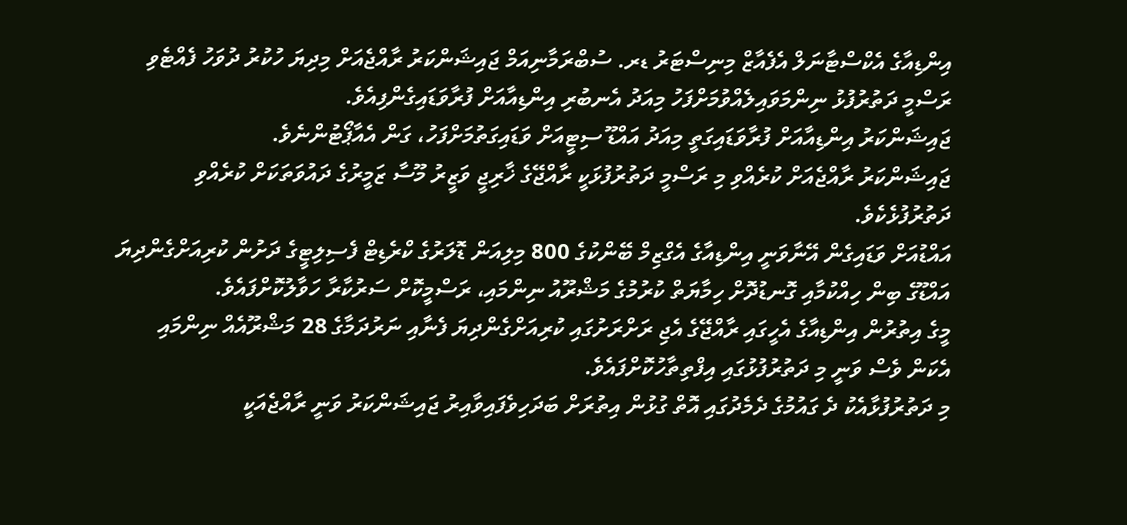އިންޑިއާގެ އެކްސްޓާނަލް އެފެއާޒް މިނިސްޓަރު ޑރ. ސުބްރަމާނިއަމް ޖައިޝަންކަރު ރާއްޖެއަށް މިދިޔަ ހުކުރު ދުވަހު ފެއްޓެވި ރަސްމީ ދަތުރުފުޅު ނިންމަވައިލެއްވުމަށްފަހު މިއަދު އެނބުރި އިންޑިއާއަށް ފުރާވަޑައިގެންފިއެވެ.
ޖައިޝަންކަރު އިންޑިއާއަށް ފުރާވަޑައިގަތީ މިއަދު އައްޑޫ ސިޓީއަށް ވަޑައިގަތުމަށްފަހު، ގަން އެއާޕޯޓުންނެވެ.
ޖައިޝަންކަރު ރާއްޖެއަށް ކުރެއްވި މި ރަސްމީ ދަތުރުފުޅަކީ ރާއްޖޭގެ ޚާރިޖީ ވަޒީރު މޫސާ ޒަމީރުގެ ދައުވަތަކަށް ކުރެއްވި ދަތުރުފުޅެކެވެ.
އައްޑުއަށް ވަޑައިގެން އޭނާވަނީ އިންޑިއާގެ އެގްޒިމް ބޭންކުގެ 800 މިލިއަން ޑޮލަރުގެ ކްރެޑިޓް ފެސިލިޓީގެ ދަށުން ކުރިއަށްގެންދިޔަ އައްޑޫގެ ބިން ހިއްކުމާއި ގޮނޑުދޮށް ހިމާޔަތް ކުރުމުގެ މަޝްރޫއު ނިންމައި، ރަސްމީކޮށް ސަރުކާރާ ހަވާލުކޮށްފައެވެ.
މީގެ އިތުރުން އިންޑިއާގެ އެހީގައި ރާއްޖޭގެ އެޖި ރަށްރަށުގައި ކުރިއަށްގެންދިޔަ ފެނާއި ނަރުދަމާގެ 28 މަޝްރޫއެއް ނިންމައި އެކަން ވެސް ވަނީ މި ދަތުރުފުޅުގައި އިފްތިތާހުކޮށްފައެވެ.
މި ދަތުރުފުޅާއެކު ދެ ގައުމުގެ ދެމެދުގައި އޮތް ގުޅުން އިތުރަށް ބަދަހިވެފައިވާއިރު ޖައިޝަންކަރު ވަނީ ރާއްޖެއަކީ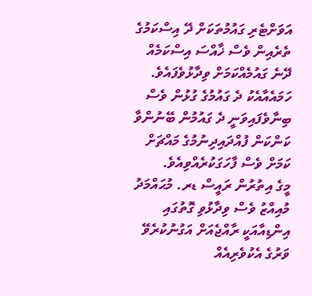އަވަށްޓެރި ގައުމުތަކަށް ދޭ އިސްކަމުގެ ތެރެއިން ވެސް ޚާއްސަ އިސްކަމެއް ދޭނެ ގައުމެއްކަމަށް ވިދާޅުވެފައެވެ.
ހަމައެއާއެކު ދެ ގައުމުގެ ގުޅުން ވެސް ބިނާވެފައިވަނީ ދެ ގައުމުން ބޭނުންވާ ކަންކަން ފުއްދައިދިނުމުގެ މައްޗަށް ކަމަށް ވެސް ފާހަގަކުރެއްވިއެވެ.
މީގެ އިތުރުން ރައީސް ޑރ. މުޙައްމަދު މުއިއްޒު ވެސް ވިދާޅުވި ގޮތުގައި އިންޑިއާއަކީ ރާއްޖެއަށް އަގުނުކުރެވޭ ވަރުގެ އެކުވެރިއެއް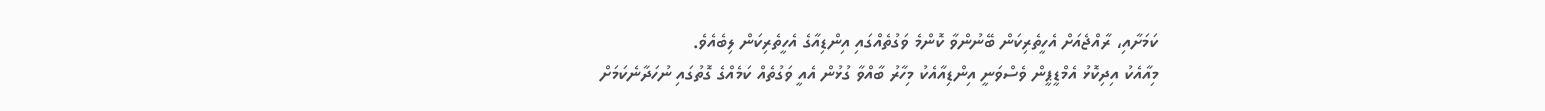ކަމަށާއި، ރާއްޖެއަށް އެހީތެރިކަން ބޭނުންވާ ކޮންމެ ވަގުތެއްގައި އިންޑިއާގެ އެހީތެރިކަން ލިބެއެވެ.
މިއާއެކު އިދިކޮޅު އެމްޑީޕީން ވެސްވަނީ އިންޑިއާއެކު މިހާރު ބާއްވާ ގުޅުން އެއީ ވަގުތެއް ކަމެއްގެ ގޮތުގައި ނުހަދާނެކަމަށް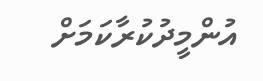އުންމީދުކުރާކަމަށް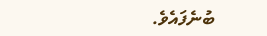ބުނެފައެވެ.